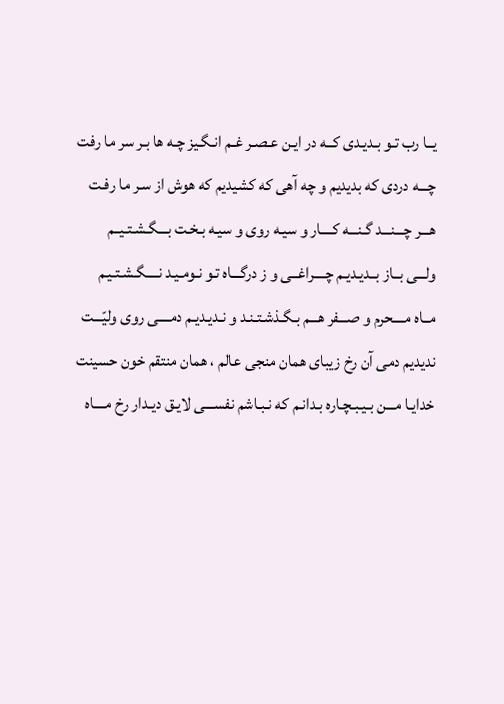یــا رب تـو بـدیـدی کــه در ایـن عـصـر غـم انـگـیز چـه ها بـر سر ما رفت
چـــه دردی که بدیدیم و چه آهی که کشیدیم که هوش از سـر ما رفـت
هـــر چـــنـــد گـنـــه کــــار و سیـه روی و سیـه بـخـت بـــگـشـتـیــم
ولـــی بــاز بــدیـدیـم چــــراغــی و ز درگـــاه تـو نـومـیـد نــــگـشـتـیـم
مــاه مــــحرم و صـــفر هـــم بـگـذشـتـنـد و نـدیـدیـم دمــــی روی ولیّـــت
ندیدیم دمی آن رخ زیبای همان منجی عالم ، همان منتقم خون حسینت
خدایـا مـــن بـیـبـچـاره بـدانـم که نـبـاشم نفســـی لایـق دیـدار رخ مــــاه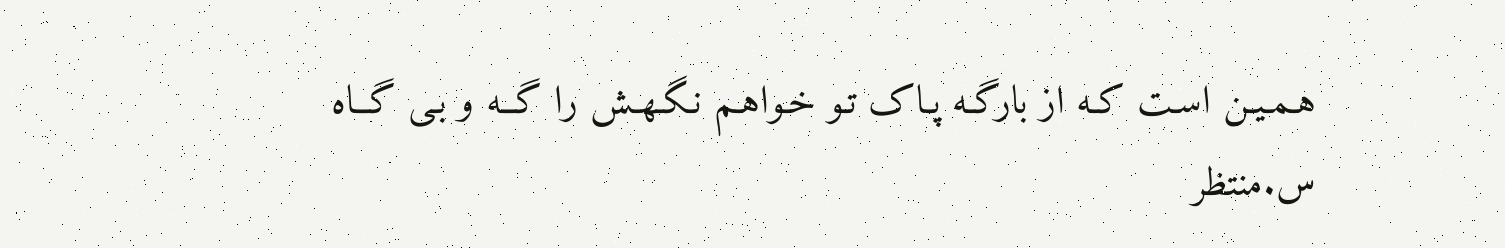هـمـیـن اسـت کـه از بارگـه پـاک تـو خـواهـم نـگـهـش را گــه و بـی گــاه
س.منتظر